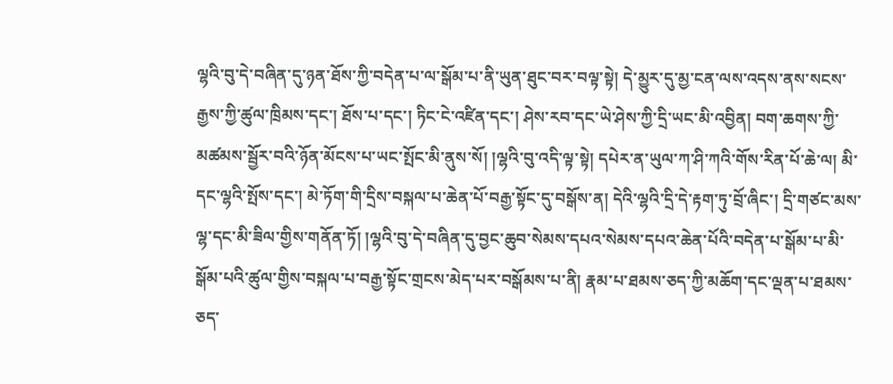ལྷའི་བུ་དེ་བཞིན་དུ་ཉན་ཐོས་ཀྱི་བདེན་པ་ལ་སྒོམ་པ་ནི་ཡུན་ཐུང་བར་བལྟ་སྟེ། དེ་མྱུར་དུ་མྱ་ངན་ལས་འདས་ནས་སངས་རྒྱས་ཀྱི་ཚུལ་ཁྲིམས་དང་། ཐོས་པ་དང་། ཏིང་ངེ་འཛིན་དང་། ཤེས་རབ་དང་ཡེ་ཤེས་ཀྱི་དྲི་ཡང་མི་འབྱིན། བག་ཆགས་ཀྱི་མཚམས་སྦྱོར་བའི་ཉོན་མོངས་པ་ཡང་སྤོང་མི་ནུས་སོ། །ལྷའི་བུ་འདི་ལྟ་སྟེ། དཔེར་ན་ཡུལ་ཀ་ཤི་ཀའི་གོས་རིན་པོ་ཆེ་ལ། མི་དང་ལྷའི་སྤོས་དང་། མེ་ཏོག་གི་དྲིས་བསྐལ་པ་ཆེན་པོ་བརྒྱ་སྟོང་དུ་བསྒོས་ན། དེའི་ལྷའི་དྲི་དེ་རྟག་ཏུ་བྲོ་ཞིང་། དྲི་གཙང་མས་ལྷ་དང་མི་ཟིལ་གྱིས་གནོན་ཏོ། །ལྷའི་བུ་དེ་བཞིན་དུ་བྱང་ཆུབ་སེམས་དཔའ་སེམས་དཔའ་ཆེན་པོའི་བདེན་པ་སྒོམ་པ་མི་སྒོམ་པའི་ཚུལ་གྱིས་བསྐལ་པ་བརྒྱ་སྟོང་གྲངས་མེད་པར་བསྒོམས་པ་ནི། རྣམ་པ་ཐམས་ཅད་ཀྱི་མཆོག་དང་ལྡན་པ་ཐམས་ཅད་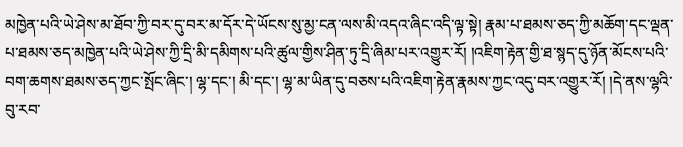མཁྱེན་པའི་ཡེ་ཤེས་མ་ཐོབ་ཀྱི་བར་དུ་བར་མ་དོར་དེ་ཡོངས་སུ་མྱ་ངན་ལས་མི་འདའ་ཞིང་འདི་ལྟ་སྟེ། རྣམ་པ་ཐམས་ཅད་ཀྱི་མཆོག་དང་ལྡན་པ་ཐམས་ཅད་མཁྱེན་པའི་ཡེ་ཤེས་ཀྱི་དྲི་མི་དམིགས་པའི་ཚུལ་གྱིས་ཤིན་ཏུ་དྲི་ཞིམ་པར་འགྱུར་རོ། །འཇིག་རྟེན་གྱི་ཐ་སྙད་དུ་ཉོན་མོངས་པའི་བག་ཆགས་ཐམས་ཅད་ཀྱང་སྤོང་ཞིང་། ལྷ་དང་། མི་དང་། ལྷ་མ་ཡིན་དུ་བཅས་པའི་འཇིག་རྟེན་རྣམས་ཀྱང་འདུ་བར་འགྱུར་རོ། །དེ་ནས་ལྷའི་བུ་རབ་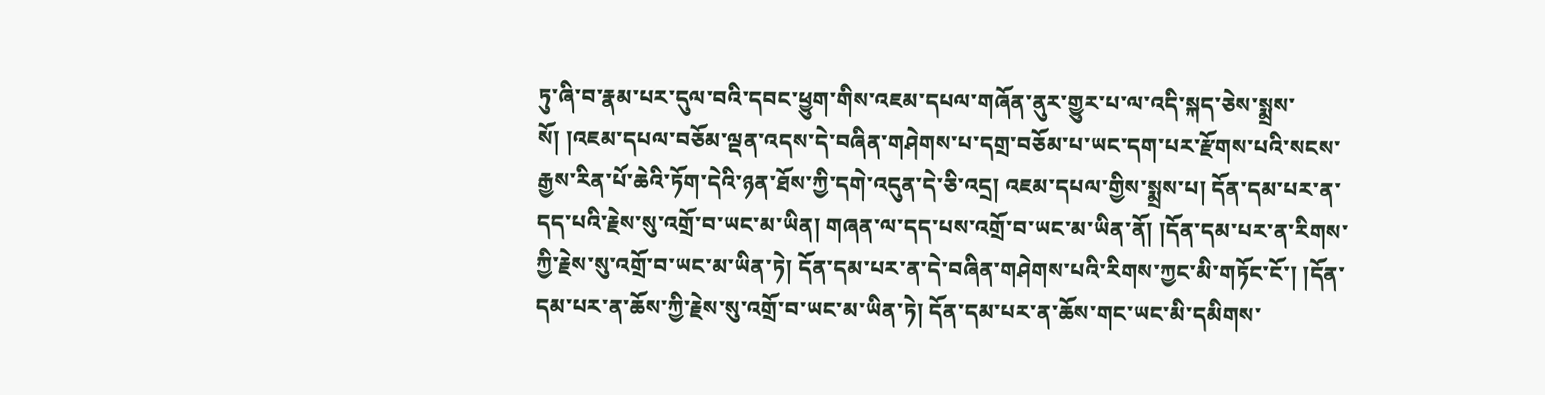ཏུ་ཞི་བ་རྣམ་པར་དུལ་བའི་དབང་ཕྱུག་གིས་འཇམ་དཔལ་གཞོན་ནུར་གྱུར་པ་ལ་འདི་སྐད་ཅེས་སྨྲས་སོ། །འཇམ་དཔལ་བཅོམ་ལྡན་འདས་དེ་བཞིན་གཤེགས་པ་དགྲ་བཅོམ་པ་ཡང་དག་པར་རྫོགས་པའི་སངས་རྒྱས་རིན་པོ་ཆེའི་ཏོག་དེའི་ཉན་ཐོས་ཀྱི་དགེ་འདུན་དེ་ཅི་འདྲ། འཇམ་དཔལ་གྱིས་སྨྲས་པ། དོན་དམ་པར་ན་དད་པའི་རྗེས་སུ་འགྲོ་བ་ཡང་མ་ཡིན། གཞན་ལ་དད་པས་འགྲོ་བ་ཡང་མ་ཡིན་ནོ། །དོན་དམ་པར་ན་རིགས་ཀྱི་རྗེས་སུ་འགྲོ་བ་ཡང་མ་ཡིན་ཏེ། དོན་དམ་པར་ན་དེ་བཞིན་གཤེགས་པའི་རིགས་ཀྱང་མི་གཏོང་ངོ་། །དོན་དམ་པར་ན་ཆོས་ཀྱི་རྗེས་སུ་འགྲོ་བ་ཡང་མ་ཡིན་ཏེ། དོན་དམ་པར་ན་ཆོས་གང་ཡང་མི་དམིགས་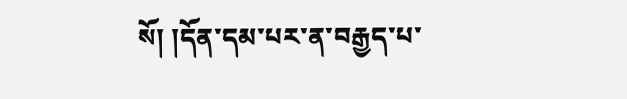སོ། །དོན་དམ་པར་ན་བརྒྱད་པ་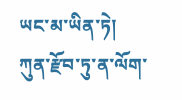ཡང་མ་ཡིན་ཏེ། ཀུན་རྫོབ་ཏུ་ན་ལོག་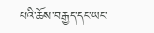པའི་ཆོས་བརྒྱད་དང་ཡང་